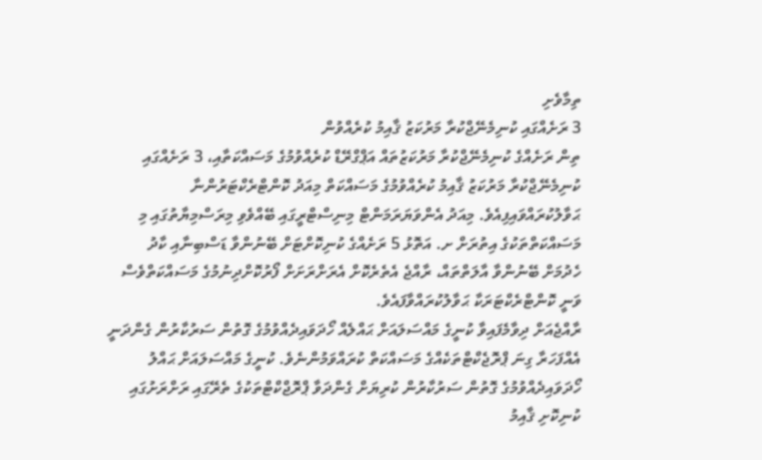ތިމާވެށި
3 ރަށެއްގައި ކުނިމެނޭޖްކުރާ މަރުކަޒު ޤާއިމު ކުރެއްވުން
ތިން ރަށެއްގެ ކުނިމެނޭޖްކުރާ މަރުކަޒުތައް އަޕްގްރޭޑް ކުރެއްވުމުގެ މަސައްކަތާއި، 3 ރަށެއްގައި ކުނިމެނޭޖްކުރާ މަރުކަޒު ޤާއިމު ކުރެއްވުމުގެ މަސައްކަތް މިއަދު ކޮންޓްރެކްޓަރުންނާ ޙަވާލުކުރައްވައިފިއެވެ. މިއަދު އެންވަޔަރަމަންޓް މިނިސްޓްރީގައި ބޭއްވެވި މިރަސްމިޔާތުގައި މި މަސައްކަތްތަކުގެ އިތުރަށް ށ. އަތޮޅު 5 ރަށެއްގެ ކުނިކޮށްޓަށް ބޭނުންވާ ޑަސްބިނާއި ކާދު ހެދުމަށް ބޭނުންވާ އާލަތްތައް، ރާއްޖެ އެތެރެކޮށް އެރަށްރަށަށް ފޯރުކޮށްދިނުމުގެ މަސައްކަތްވެސް ވަނީ ކޮންޓްރެކްޓަރަކާ ޙަވާލުކުރައްވާފައެވެ.
ރާއްޖެއަށް ދިވާމެފައިވާ ކުނީގެ މައްސަލައަށް ޙައްލެއް ހޯދަވައިދެއްވުމުގެ ގޮތުން ސަރުކާރުން ގެންދަނީ އެއްފަހަރާ ގިނަ ޕްރޮޖެކްޓްތަކެއްގެ މަސައްކަތް ކުރައްވަމުންނެވެ. ކުނީގެ މައްސަލައަށް ޙައްލު ހޯދަވައިދެއްވުމުގެ ގޮތުން ސަރުކާރުން ކުރިޔަށް ގެންދަވާ ޕްރޮޖްކްޓްތަކުގެ ތެރޭގައި ރަށްރަށުގައި ކުނިކޮށި ޤާއިމު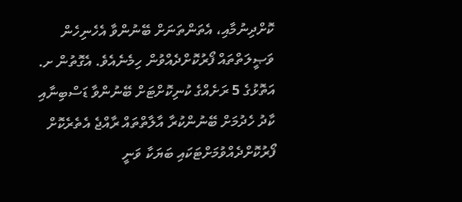ކޮށްދިނުމާއި، އެތަންތަނަށް ބޭނުންވާ އެހެނިހެން ވަޞީލަތްތައް ފޯރުކޮށްދެއްވުން ހިމެނެއެވެ. އެގޮތުން ށ. އަތޮޅުގެ 5 ރަށެއްގެ ކުނިކޮށްޓަށް ބޭނުންވާ ޑަސްބިނާއި ކާދު ހެދުމަށް ބޭނުންކުރާ އާލާތްތައް ރާއްޖެ އެތެރެކޮށް ފޯރުކޮށްދެއްވުމަށްޓަކައި ބަޔަކާ ވަނީ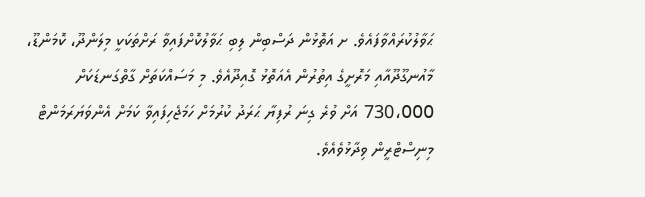ޙަވާލުކުރައްވާފައެވެ. ށ އަތޮޅުން ދަސްބިން ލިބި ޙަވާލުކޮށްފައިވާ ރަށްތަކަކީ މިލަންދޫ، ކޮމަންޑޫ، މާއުނގޫދޫއާއި މަރޮށީގެ އިތުރުން އެއަތޮޅު ގޮއިދޫއެވެ. މި މަސައްކަތަށް ގާތްގަނޑަކަށް 730،000 އަށް ވުރެ ގިނަ ރުފިޔާ ޙަރަދު ކުރުމަށް ހަމަޖެހިފައިވާ ކަމަށް އެންވަޔަރަމަންޓް މިނިސްޓްރީން ވިދާޅުވެއެވެ.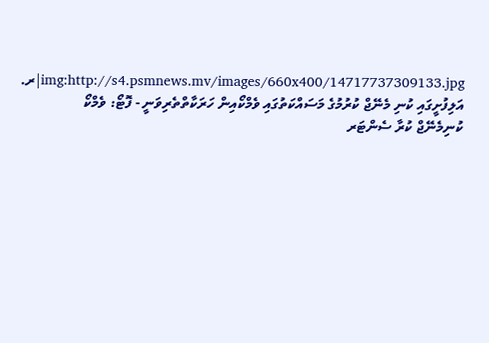img:http://s4.psmnews.mv/images/660x400/14717737309133.jpg|ރ. އަލިފުށީގައި ކުނި މެނޭޖް ކުރުމުގެ މަސައްކަތުގައި ވެމްކޯއިން ހަރަކާތްތެރިވަނީ - ފޮޓޯ: ވެމްކޯ
ކުނިމެނޭޖް ކުރާ ސެންޓަރ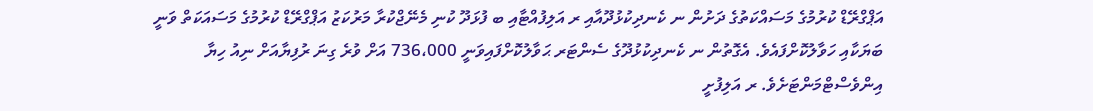އަޕްގްރޭޑް ކުރުމުގެ މަސައްކަތުގެ ދަށުން ނ ކެނދިކުޅުދޫއާއި ރ އަލިފުއްޓާއި ބ ފުޅަދޫ ކުނި މެނޭޖްކުރާ މަރުކަޒު އަޕްގްރޭޑް ކުރުމުގެ މަސައަކަތް ވަނީ ބަޔަކާއި ހަވާލުކޮށްފައެވެ. އެގޮތުން ނ ކެނދިކުޅުދޫގެ ސެންޓަރ ޙަވާލުކޮށްފައިވަނީ 736،000 އަށް ވުރެ ގިނަ ރުފިޔާއަށް ނިއު ހިޔާ އިންވެސްޓްމަންޓަށެވެ. ރ އަލިފުށީ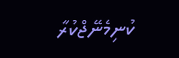ކުނިމެނޭޖްކުރާ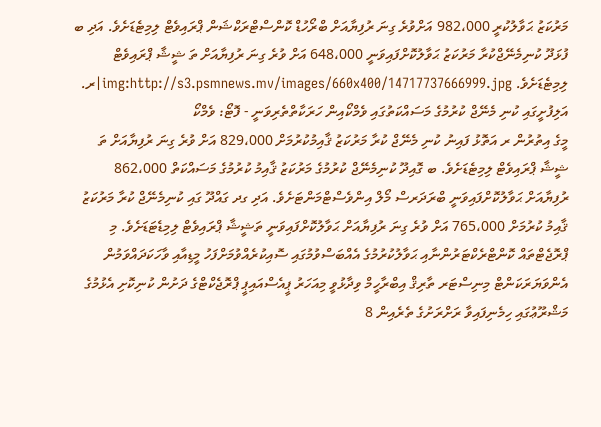މަރުކަޒު ޙަވާލުކުރީ 982،000 އަށްވުރެ ގިނަ ރުފިޔާއަށް ބްރޯހުޑް ކޮންސްޓްރަކްޝަން ޕްރައިވެޓް ލިމިޓެޑަށެވެ. އަދި ބ ފުޅަދޫ ކުނިމެނޭޖްކުރާ މަރުކަޒު ޙަވާލުކޮށްފައިވަނީ 648،000 އަށް ވުރެ ގިނަ ރުފިޔާއަށް ތަ ޝީޝާ ޕްރައިވެޓް ލިމިޓެޑަށެވެ. img:http://s3.psmnews.mv/images/660x400/14717737666999.jpg|ރ. އަލިފުށީގައި ކުނި މެނޭޖް ކުރުމުގެ މަސައްކަތުގައި ވެމްކޯއިން ހަރަކާތްތެރިވަނީ - ފޮޓޯ: ވެމްކޯ
މީގެ އިތުރުން ރ އަތޮޅު ފައިނު ކުނި މެނޭޖް ކުރާ މަރުކަޒު ޤާއިމުކުރުމަށް 829،000 އަށް ވުރެ ގިނަ ރުފިޔާއަށް ތަ ޝީޝާ ޕްރައިވެޓް ލިމިޓެޑަށެވެ. ބ ގޮއިދޫ ކުނިމެނޭޖް ކުރުމުގެ މަރުކަޒު ޤާއިމު ކުރުމުގެ މަސައްކަތް 862،000 ރުފިޔާއަށް ޙަވާލުކޮށްފައިވަނީ ބްރަދަރސް މޯލް އިންވެސްޓްމަންޓަށެވެ. އަދި ގދ ގައްދޫ ގައި ކުނިމެނޭޖް ކުރާ މަރުކަޒު ޤާއިމު ކުރުމަށް 765،000 އަށް ވުރެ ގިނަ ރުފިޔާއަށް ޙަވާލުކޮށްފައިވަނީ ތަޝީޝާ ޕްރައިވެޓް ލިމިޑެޓަޑަށެވެ. މި ޕްރޮޖެޓްތައް ކޮންޓްރެކްޓަރުންނާއި ޙަވާލުކުރުމުގެ އެއްބަސްވުމުގައި ސޮއިކުރެއްވުމަށްފަހު މީޑިއާއި ވާހަކަދައްވަމުން އެންވަޔަރަކަންޓް މިނިސްޓަރ ތާރިޤް އިބްރާހީމް ވިދާޅުވީ މިއަހަރު ޕީއެސްއައިޕީ ޕްރޮޖެކްޓްގެ ދަށުން ކުނިކޮށި އެޅުމުގެ މަޝްރޫޢުގައި ހިމެނިފައިވާ ރަށްރަށުގެ ތެރެއިން 8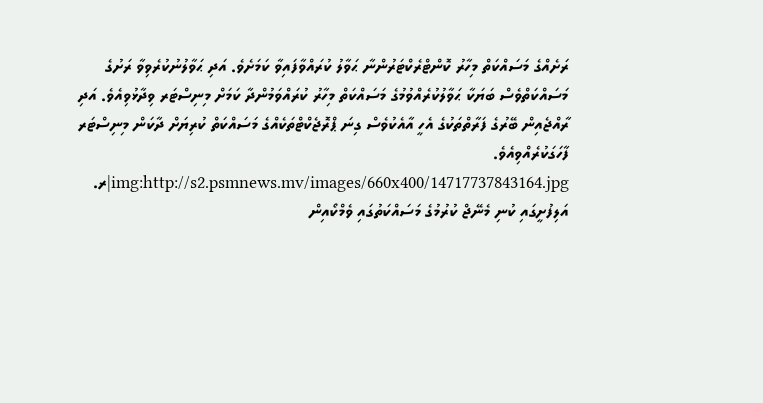ރަށެއްގެ މަސައްކަތް މިހާރު ކޮންޓްރެކްޓަރުންނާ ޙަވާލު ކުރައްވާފައިވާ ކަމަށެވެ. އަދި ޙަވާލުނުކުރެވިވާ ރަށުގެ މަސައްކަތްވެސް ބަޔަކާ ޙަވާލުކުރެއްވުމުގެ މަސައްކަތް މިހާރު ކުރައްވަމުންދާ ކަމަށް މިނިސްޓަރ ވިދާޅުވިއެވެ. އަދި ރާއްޖެއިން ބޭރުގެ ފަރާތްތަކުގެ އެހީ އާއެކުވެސް ގިނަ ޕްރޮޖެކްޓްތަކެއްގެ މަސައްކަތް ކުރިޔަށް ދާކަން މިނިސްޓަރ ފާހަގަކުރެއްވިއެވެ. img:http://s2.psmnews.mv/images/660x400/14717737843164.jpg|ރ. އަލިފުށީގައި ކުނި މެނޭޖް ކުރުމުގެ މަސައްކަތުގައި ވެމްކޯއިން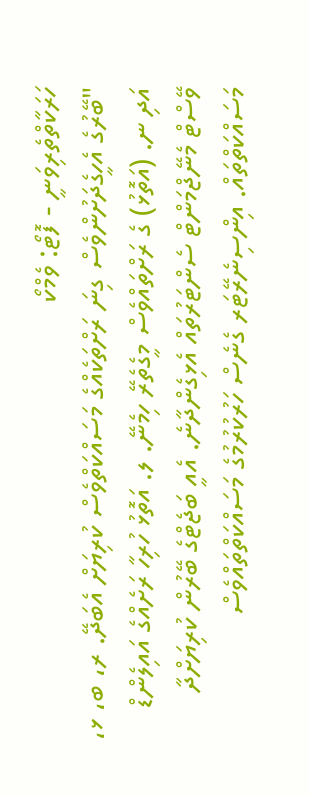ހަރަކާތްތެރިވަނީ - ފޮޓޯ: ވެމްކޯ
"ބޭރުގެ އެހީގެދަށުންވެސް ގިނަ ރަށްތަކެއްގެ މަސައްކަތްވެސް ކުރިޔަށް އެބަދޭ. ރ، ބ، ޅ، އަދި ނ. (އަތޮޅު) ގެ ރަށްތައްވެސް މީގެތެރޭ ހިމެނޭ. ލ. އަތޮޅު ހުރިހާ ރަށެއްގެ އައިލެންޑް ވޭސްޓް މެނޭޖްމަންޓް ސެންޓަރުތައް އެޅިގެންދާނެ. އެއީ ބަޖެޓްގެ ބޭރުން ކުރިޔަށްދާ މަސައްކަތްތައް. އިންސިނެރޭޓަރ ގެނެސް ހަރުކުރުމުގެ މަސައްކަތްތައްވެސް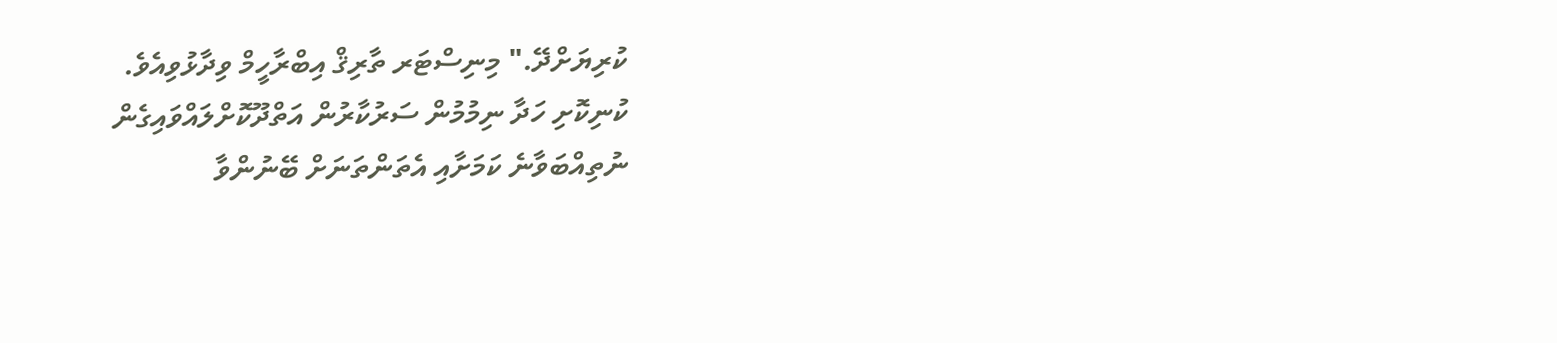ކުރިޔަށްދޭ." މިނިސްޓަރ ތާރިޤް އިބްރާހީމް ވިދާޅުވިއެވެ.
ކުނިކޮށި ހަދާ ނިމުމުން ސަރުކާރުން އަތްދޫކޮށްލައްވައިގެން ނުތިއްބަވާނެ ކަމަށާއި އެތަންތަނަށް ބޭނުންވާ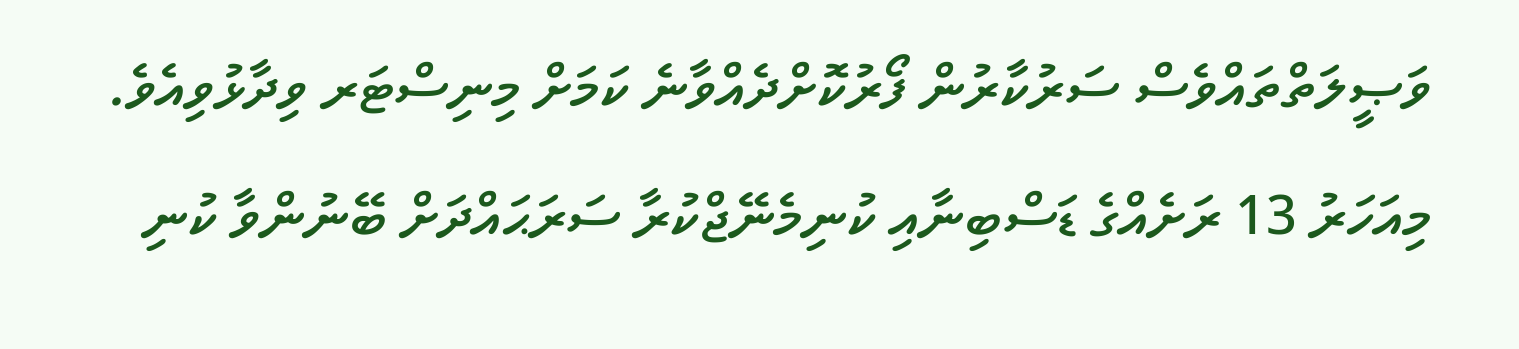ވަޞީލަތްތައްވެސް ސަރުކާރުން ފޯރުކޮށްދެއްވާނެ ކަމަށް މިނިސްޓަރ ވިދާޅުވިއެވެ.
މިއަހަރު 13 ރަށެއްގެ ޑަސްބިނާއި ކުނިމެނޭޖްކުރާ ސަރަޙައްދަށް ބޭނުންވާ ކުނި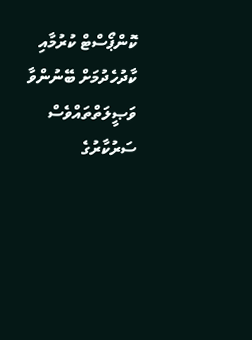ކޮންޕޯސްޓް ކުރުމާއި ކާދުހެދުމަށް ބޭނުންވާ ވަޞީލަތްތައްވެސް ސަރުކާރުގެ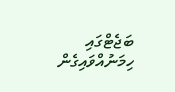ބަޖެޓްގައި ހިމަނުއްވައިގެން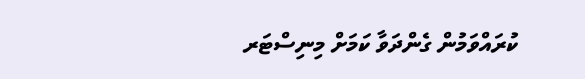ކުރައްވަމުން ގެންދަވާ ކަމަށް މިނިސްޓަރ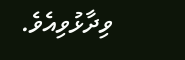ވިދާޅުވިއެވެ.